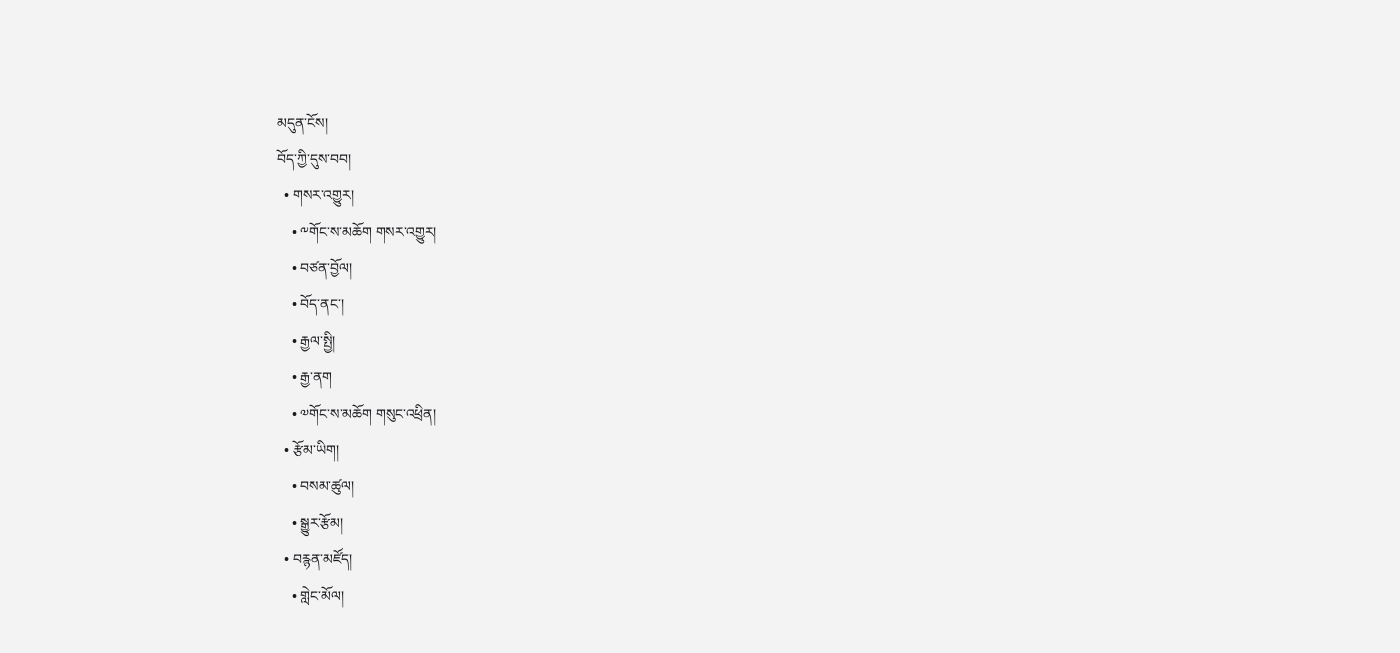མདུན་ངོས།
བོད་ཀྱི་དུས་བབ།
  • གསར་འགྱུར།
    • ༸གོང་ས་མཆོག གསར་འགྱུར།
    • བཙན་བྱོལ།
    • བོད་ནང་།
    • རྒྱལ་སྤྱི།
    • རྒྱ་ནག
    • ༧གོང་ས་མཆོག གསུང་འཕྲིན།
  • རྩོམ་ཡིག།
    • བསམ་ཚུལ།
    • སྒྱུར་རྩོམ།
  • བརྙན་མཛོད།
    • གླེང་མོལ།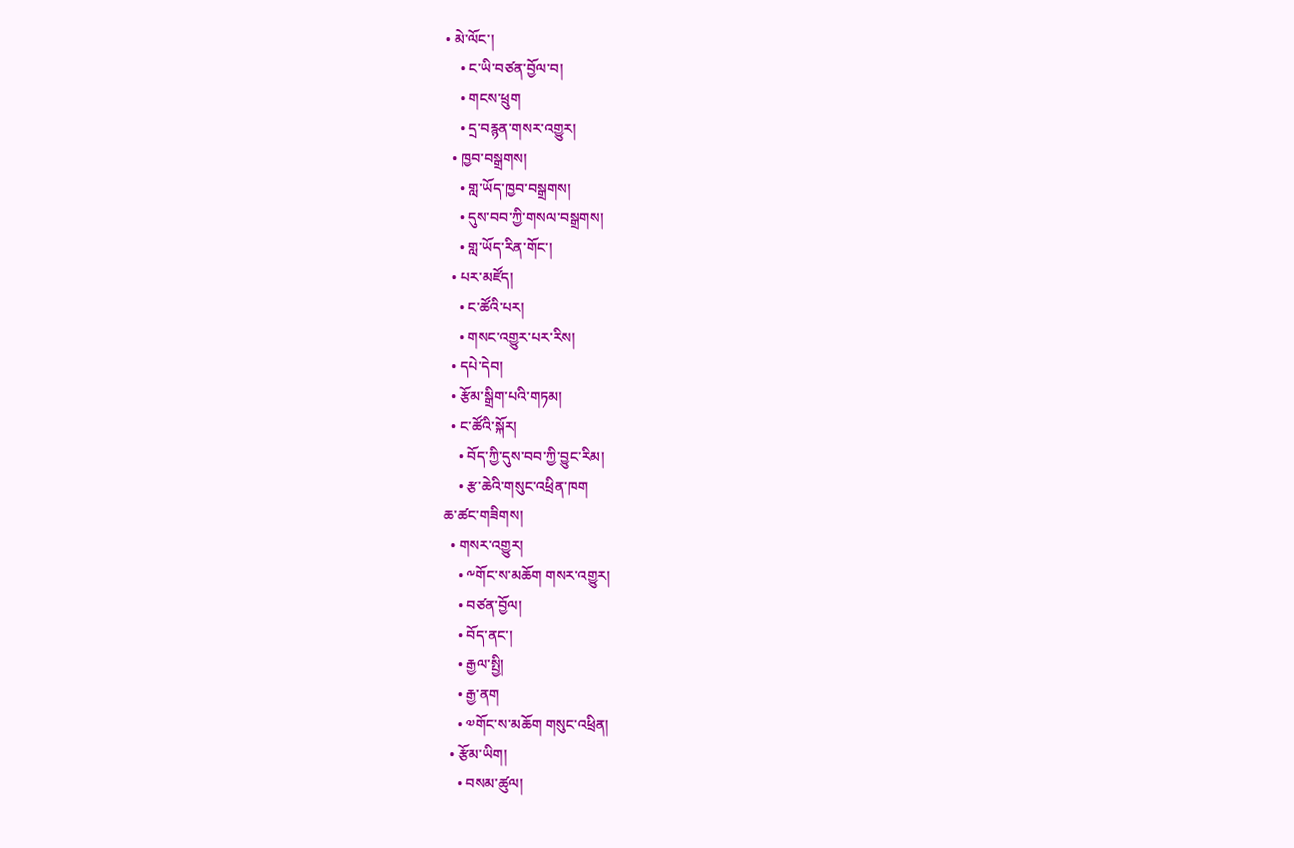• མེ་ལོང་།
    • ང་ཡི་བཙན་བྱོལ་བ།
    • གངས་ཕྲུག
    • དྲ་བརྙན་གསར་འགྱུར།
  • ཁྱབ་བསྒྲགས།
    • གླ་ཡོད་ཁྱབ་བསྒྲགས།
    • དུས་བབ་ཀྱི་གསལ་བསྒྲགས།
    • གླ་ཡོད་རིན་གོང་།
  • པར་མཛོད།
    • ང་ཚོའི་པར།
    • གསང་འགྱུར་པར་རིས།
  • དཔེ་དེབ།
  • རྩོམ་སྒྲིག་པའི་གཏམ།
  • ང་ཚོའི་སྐོར།
    • བོད་ཀྱི་དུས་བབ་ཀྱི་བྱུང་རིམ།
    • རྩ་ཆེའི་གསུང་འཕྲིན་ཁག
ཆ་ཚང་གཟིགས།
  • གསར་འགྱུར།
    • ༸གོང་ས་མཆོག གསར་འགྱུར།
    • བཙན་བྱོལ།
    • བོད་ནང་།
    • རྒྱལ་སྤྱི།
    • རྒྱ་ནག
    • ༧གོང་ས་མཆོག གསུང་འཕྲིན།
  • རྩོམ་ཡིག།
    • བསམ་ཚུལ།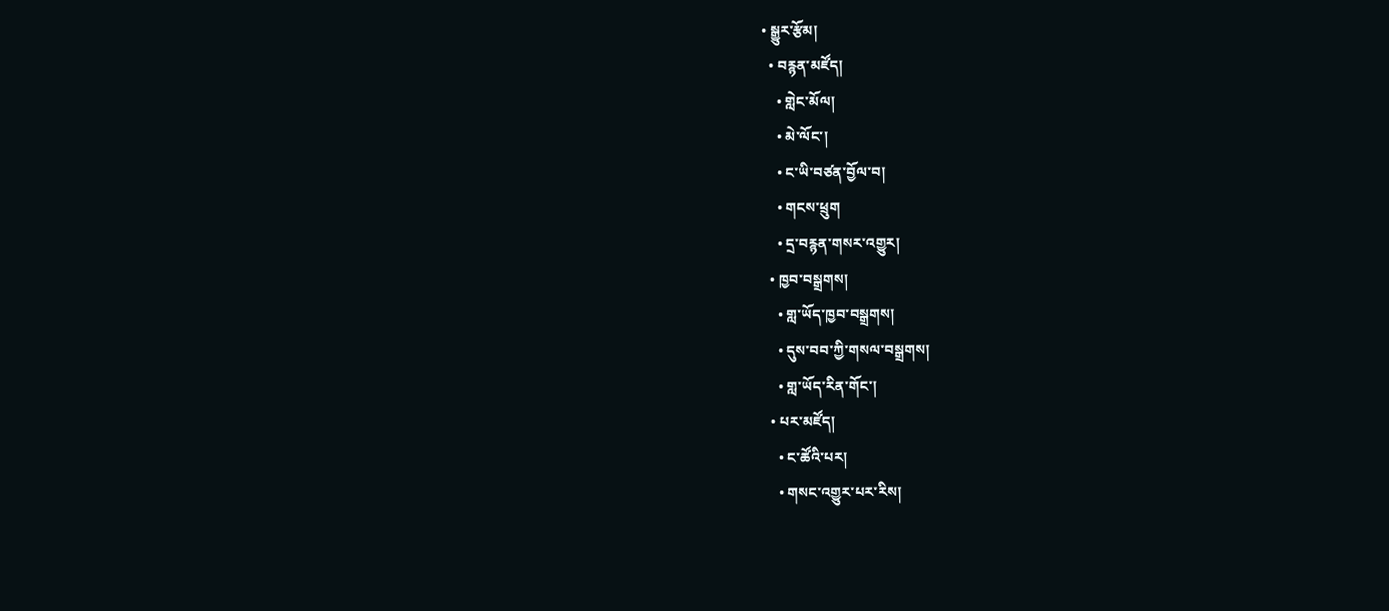• སྒྱུར་རྩོམ།
  • བརྙན་མཛོད།
    • གླེང་མོལ།
    • མེ་ལོང་།
    • ང་ཡི་བཙན་བྱོལ་བ།
    • གངས་ཕྲུག
    • དྲ་བརྙན་གསར་འགྱུར།
  • ཁྱབ་བསྒྲགས།
    • གླ་ཡོད་ཁྱབ་བསྒྲགས།
    • དུས་བབ་ཀྱི་གསལ་བསྒྲགས།
    • གླ་ཡོད་རིན་གོང་།
  • པར་མཛོད།
    • ང་ཚོའི་པར།
    • གསང་འགྱུར་པར་རིས།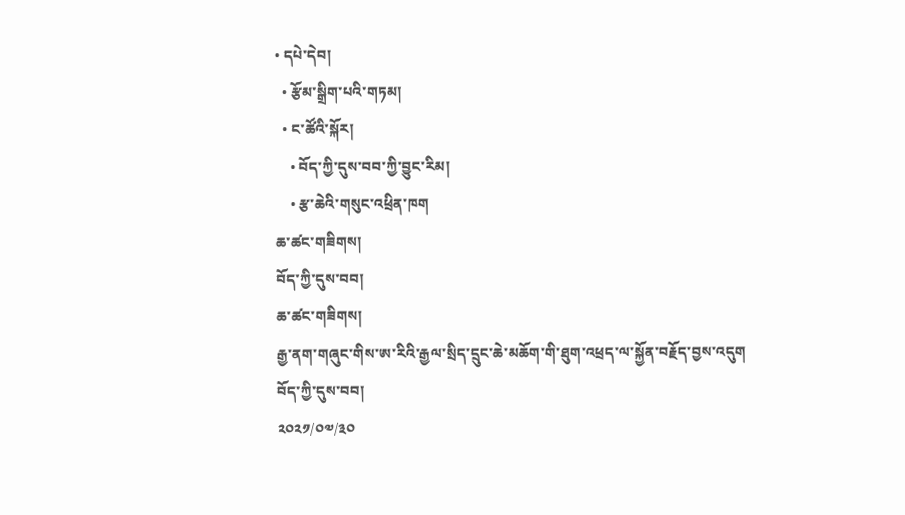• དཔེ་དེབ།
  • རྩོམ་སྒྲིག་པའི་གཏམ།
  • ང་ཚོའི་སྐོར།
    • བོད་ཀྱི་དུས་བབ་ཀྱི་བྱུང་རིམ།
    • རྩ་ཆེའི་གསུང་འཕྲིན་ཁག
ཆ་ཚང་གཟིགས།
བོད་ཀྱི་དུས་བབ།
ཆ་ཚང་གཟིགས།
རྒྱ་ནག་གཞུང་གིས་ཨ་རིའི་རྒྱལ་སྲིད་དྲུང་ཆེ་མཆོག་གི་ཐུག་འཕྲད་ལ་སྐྱོན་བརྗོད་བྱས་འདུག
བོད་ཀྱི་དུས་བབ།
༢༠༢༡/༠༧/༣༠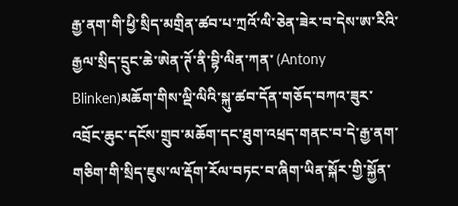རྒྱ་ནག་གི་ཕྱི་སྲིད་མགྲིན་ཚབ་པ་ཀྲའོ་ལི་ཅེན་ཟེར་བ་དེས་ཨ་རིའི་རྒྱལ་སྲིད་དྲུང་ཆེ་ཨེན་ཊོ་ནི་བྷི་ལིན་ཀན་ (Antony Blinken)མཆོག་གིས་ལྡི་ལིའི་སྐུ་ཚབ་དོན་གཅོད་བཀའ་ཟུར་འབྲོང་ཆུང་དངོས་གྲུབ་མཆོག་དང་ཐུག་འཕྲད་གནང་བ་དེ་རྒྱ་ནག་གཅིག་གི་སྲིད་ཇུས་ལ་རྡོག་རོལ་བཏང་བ་ཞིག་ཡིན་སྐོར་གྱི་སྐྱོན་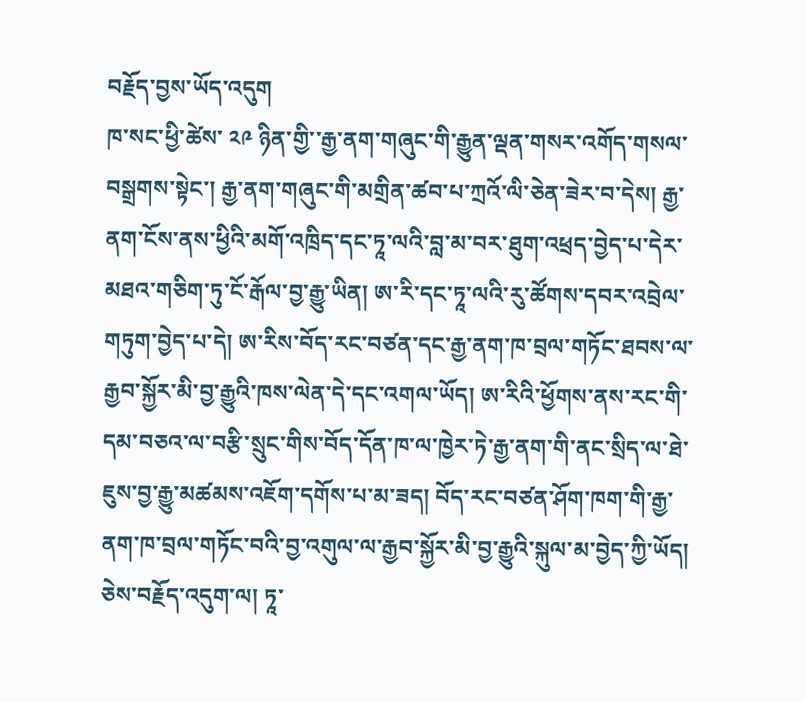བརྗོད་བྱས་ཡོད་འདུག
ཁ་སང་ཕྱི་ཚེས་ ༢༩ ཉིན་གྱི་་རྒྱ་ནག་གཞུང་གི་རྒྱུན་ལྡན་གསར་འགོད་གསལ་བསྒྲགས་སྟེང་། རྒྱ་ནག་གཞུང་གི་མགྲིན་ཚབ་པ་ཀྲའོ་ལི་ཅེན་ཟེར་བ་དེས། རྒྱ་ནག་ངོས་ནས་ཕྱིའི་མགོ་འཁྲིད་དང་ཏཱ་ལའི་བླ་མ་བར་ཐུག་འཕྲད་བྱེད་པ་དེར་མཐའ་གཅིག་ཏུ་ངོ་རྒོལ་བྱ་རྒྱུ་ཡིན། ཨ་རི་དང་ཏཱ་ལའི་རུ་ཚོགས་དབར་འབྲེལ་གཏུག་བྱེད་པ་དེ། ཨ་རིས་བོད་རང་བཙན་དང་རྒྱ་ནག་ཁ་བྲལ་གཏོང་ཐབས་ལ་རྒྱབ་སྐྱོར་མི་བྱ་རྒྱུའི་ཁས་ལེན་དེ་དང་འགལ་ཡོད། ཨ་རིའི་ཕྱོགས་ནས་རང་གི་དམ་བཅའ་ལ་བརྩི་སྲུང་གིས་བོད་དོན་ཁ་ལ་ཁྱེར་ཏེ་རྒྱ་ནག་གི་ནང་སྲིད་ལ་ཐེ་ཇུས་བྱ་རྒྱུ་མཚམས་འཇོག་དགོས་པ་མ་ཟད། བོད་རང་བཙན་ཤོག་ཁག་གི་རྒྱ་ནག་ཁ་བྲལ་གཏོང་བའི་བྱ་འགུལ་ལ་རྒྱབ་སྐྱོར་མི་བྱ་རྒྱུའི་སྐུལ་མ་བྱེད་ཀྱི་ཡོད། ཅེས་བརྗོད་འདུག་ལ། ཏཱ་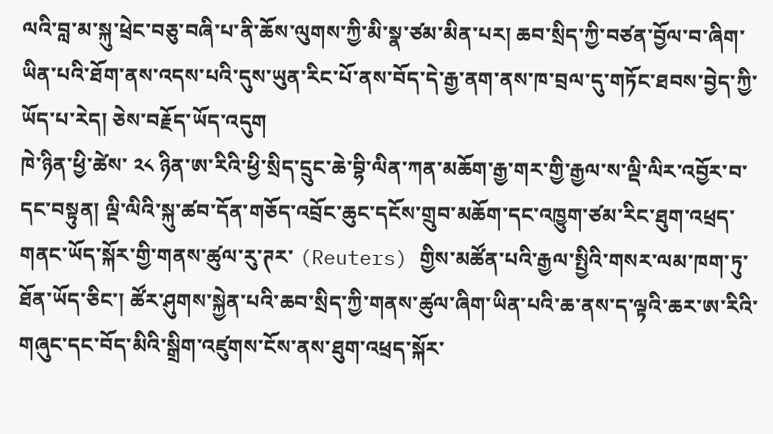ལའི་བླ་མ་སྐུ་ཕྲེང་བཅུ་བཞི་པ་ནི་ཆོས་ལུགས་ཀྱི་མི་སྣ་ཙམ་མིན་པར། ཆབ་སྲིད་ཀྱི་བཙན་བྱོལ་བ་ཞིག་ཡིན་པའི་ཐོག་ནས་འདས་པའི་དུས་ཡུན་རིང་པོ་ནས་བོད་དེ་རྒྱ་ནག་ནས་ཁ་བྲལ་དུ་གཏོང་ཐབས་བྱེད་ཀྱི་ཡོད་པ་རེད། ཅེས་བརྗོད་ཡོད་འདུག
ཁེ་ཉིན་ཕྱི་ཚེས་ ༢༨ ཉིན་ཨ་རིའི་ཕྱི་སྲིད་དྲུང་ཆེ་བྷི་ལིན་ཀན་མཆོག་རྒྱ་གར་གྱི་རྒྱལ་ས་ལྡི་ལིར་འབྱོར་བ་དང་བསྟུན། ལྡི་ལིའི་སྐུ་ཚབ་དོན་གཅོད་འབྲོང་ཆུང་དངོས་གྲུབ་མཆོག་དང་འཁྱུག་ཙམ་རིང་ཐུག་འཕྲད་གནང་ཡོད་སྐོར་གྱི་གནས་ཚུལ་རུ་ཊར་ (Reuters) གྱིས་མཚོན་པའི་རྒྱལ་སྤྱིའི་གསར་ལམ་ཁག་ཏུ་ཐོན་ཡོད་ཅིང་། ཚོར་ཤུགས་སྐྱེན་པའི་ཆབ་སྲིད་ཀྱི་གནས་ཚུལ་ཞིག་ཡིན་པའི་ཆ་ནས་ད་ལྟའི་ཆར་ཨ་རིའི་གཞུང་དང་བོད་མིའི་སྒྲིག་འཛུགས་ངོས་ནས་ཐུག་འཕྲད་སྐོར་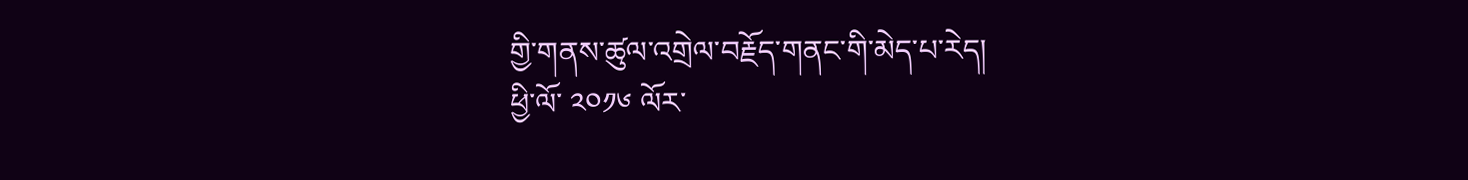གྱི་གནས་ཚུལ་འགྲེལ་བརྗོད་གནང་གི་མེད་པ་རེད།
ཕྱི་ལོ་ ༢༠༡༦ ལོར་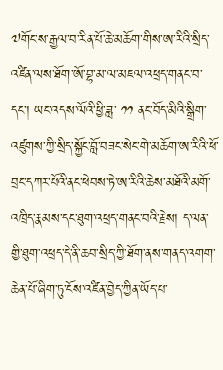༧གོང་ས་རྒྱལ་བ་རིན་པོ་ཆེ་མཆོག་གིས་ཨ་རིའི་སྲིད་འཛིན་ལས་ཐོག་ཨོ་བྷ་མ་ལ་མཇལ་འཕྲད་གནང་བ་དང་། ཡང་འདས་ལོའི་ཕྱི་ཟླ་ ༡༡ ནང་བོད་མིའི་སྒྲིག་འཛུགས་ཀྱི་སྲིད་སྐྱོང་བློ་བཟང་སེང་གེ་མཆོག་ཨ་རིའི་ཕོ་བྲང་དཀར་པོའི་ནང་ཕེབས་ཏེ་ཨ་རིའི་ཆེས་མཐོའི་མགོ་འཁྲིད་རྣམས་དང་ཐུག་འཕྲད་གནང་བའི་རྗེས། ད་ལན་གྱི་ཐུག་འཕྲད་དེ་ནི་ཆབ་སྲིད་ཀྱི་ཐོག་ནས་གནད་འགག་ཆེན་པོ་ཞིག་ཏུ་ངོས་འཛིན་བྱེད་ཀྱིན་ཡོད་པ་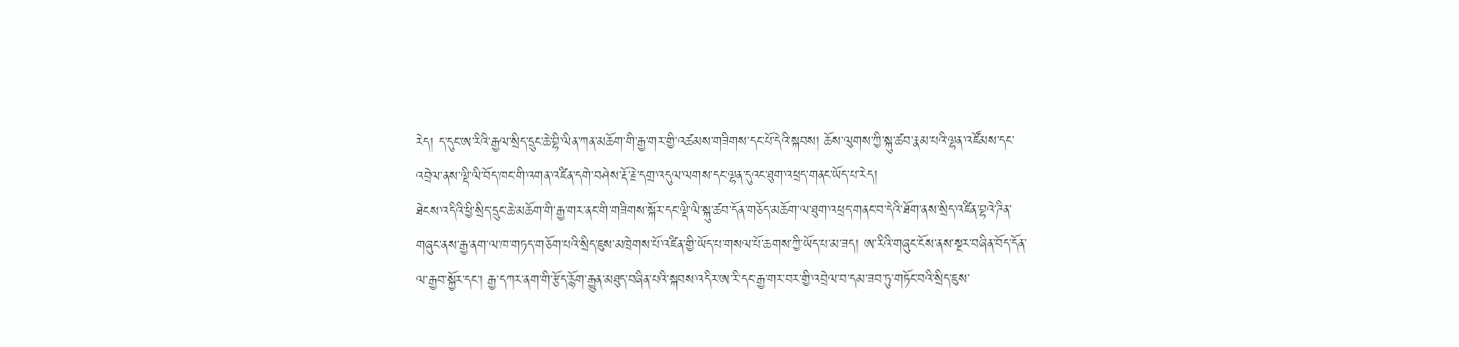རེད། ད་དུང་ཨ་རིའི་རྒྱལ་སྲིད་དྲུང་ཆེ་བྷི་ལིན་ཀན་མཆོག་གི་རྒྱ་གར་གྱི་འཚམས་གཟིགས་དང་པོ་དེའི་སྐབས། ཆོས་ལུགས་ཀྱི་སྐུ་ཚབ་རྣམ་པའི་ལྷན་འཛོམས་དང་འབྲེལ་ནས་ལྡི་ལི་བོད་ཁང་གི་འགན་འཛིན་དགེ་བཤེས་རྡོ་རྗེ་དགྲ་འདུལ་ལགས་དང་ལྷན་དུའང་ཐུག་འཕྲད་གནང་ཡོད་པ་རེད།
ཐེངས་འདིའི་ཕྱི་སྲིད་དྲུང་ཆེ་མཆོག་གི་རྒྱ་གར་ནང་གི་གཟིགས་སྐོར་དང་ལྡི་ལི་སྐུ་ཚབ་དོན་གཅོད་མཆོག་ལ་ཐུག་འཕྲད་གནང་བ་དེའི་ཐོག་ནས་སྲིད་འཛིན་བྷའེ་ཌིན་གཞུང་ནས་རྒྱ་ནག་ལ་ཁ་གཏད་གཅོག་པའི་སྲིད་ཇུས་མཁྲེགས་པོ་འཛིན་གྱི་ཡོད་པ་གསལ་པོ་ཆགས་ཀྱི་ཡོད་པ་མ་ཟད། ཨ་རིའི་གཞུང་ངོས་ནས་སྔར་བཞིན་བོད་དོན་ལ་རྒྱབ་སྐྱོར་དང་། རྒྱ་དཀར་ནག་གི་རྩོད་རྙོག་རྒྱུན་མཐུད་བཞིན་པའི་སྐབས་འདིར་ཨ་རི་དང་རྒྱ་གར་བར་གྱི་འབྲེལ་བ་དམ་ཟབ་ཏུ་གཏོང་བའི་སྲིད་ཇུས་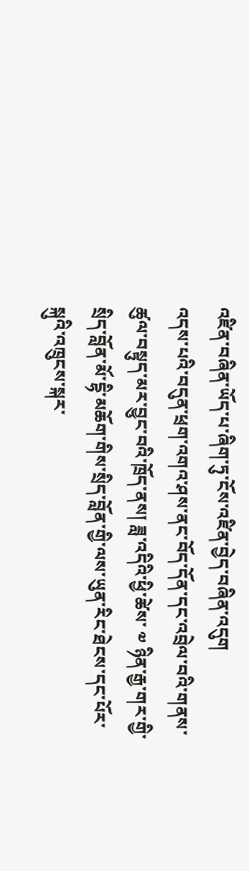འཛིན་བཞིན་ཡོད་པ་ཞིག་ཏུ་ངོས་འཛིན་བྱེད་བཞིན་འདུག
འདས་པའི་བདུན་ཕྲག་འགའ་ཤས་ནང་བོད་དོན་དང་འབྲེལ་བའི་གནས་ཚུལ་བསྟུད་མར་བྱུང་བའི་ཁྲོད་ནས། ཟླ་འདིའི་ཕྱི་ཚེས་ ༧ ཉིན་རྒྱ་གར་གྱི་སྲིད་བློན་མོ་དྷི་མཆོག་གིས་སྲིད་བློན་གྱི་ལས་ཡུན་རིང་ཐེངས་དང་པོར་སྐུའི་འཁྲུངས་སྐར་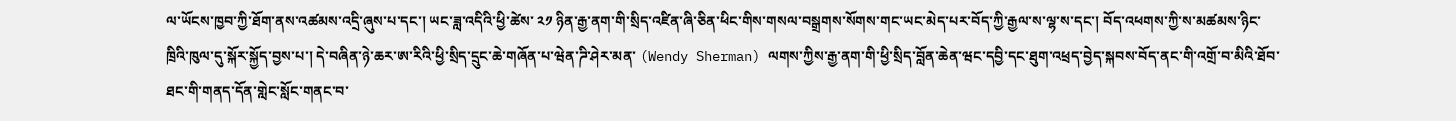ལ་ཡོངས་ཁྱབ་ཀྱི་ཐོག་ནས་འཚམས་འདྲི་ཞུས་པ་དང་། ཡང་ཟླ་འདིའི་ཕྱི་ཚེས་ ༢༡ ཉིན་རྒྱ་ནག་གི་སྲིད་འཛིན་ཞི་ཅིན་ཕིང་གིས་གསལ་བསྒྲགས་སོགས་གང་ཡང་མེད་པར་བོད་ཀྱི་རྒྱལ་ས་ལྷ་ས་དང་། བོད་འཕགས་ཀྱི་ས་མཚམས་ཉིང་ཁྲིའི་ཁུལ་དུ་སྐོར་སྐྱོད་བྱས་པ་། དེ་བཞིན་ཉེ་ཆར་ཨ་རིའི་ཕྱི་སྲིད་དྲུང་ཆེ་གཞོན་པ་ཝེན་ཌི་ཤེར་མན་ (Wendy Sherman) ལགས་ཀྱིས་རྒྱ་ནག་གི་ཕྱི་སྲིད་བློན་ཆེན་ཝང་དབྱི་དང་ཐུག་འཕྲད་བྱེད་སྐབས་བོད་ནང་གི་འགྲོ་བ་མིའི་ཐོབ་ཐང་གི་གནད་དོན་གླེང་སློང་གནང་བ་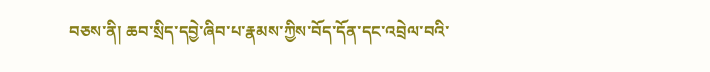བཅས་ནི། ཆབ་སྲིད་དབྱེ་ཞིབ་པ་རྣམས་ཀྱིས་བོད་དོན་དང་འབྲེལ་བའི་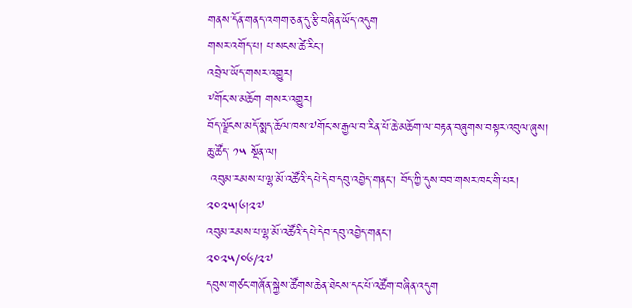གནས་དོན་གནད་འགག་ཅན་དུ་རྩི་བཞིན་ཡོད་འདུག
གསར་འགོད་པ། པ་སངས་ཚེ་རིང་།
འབྲེལ་ཡོད་གསར་འགྱུར།
༸གོང་ས་མཆོག གསར་འགྱུར།
བོད་ལྗོངས་མདོ་སྨད་ཆོལ་ཁས་༧གོང་ས་རྒྱལ་བ་རིན་པོ་ཆེ་མཆོག་ལ་བརྟན་བཞུགས་བསྟར་འབུལ་ཞུས།
ཆུ་ཚོད་ ༡༥ སྔོན་ལ།
 འབུམ་རམས་པ་ལྷ་མོ་འཚོའི་དཔེ་དེབ་དབུ་འབྱེད་གནང་། བོད་ཀྱི་དུས་བབ་གསར་ཁང་གི་པར། ༢༠༢༥།༦།༢༧
འབུམ་རམས་པ་ལྷ་མོ་འཚོའི་དཔེ་དེབ་དབུ་འབྱེད་གནང་།
༢༠༢༥/༠༦/༢༧
དབུས་གཙང་གཞོན་སྐྱེས་ཚོགས་ཆེན་ཐེངས་དང་པོ་འཚོག་བཞིན་འདུག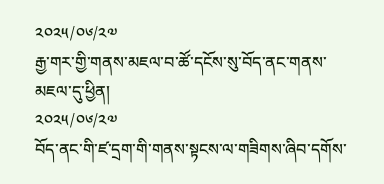༢༠༢༥/༠༦/༢༧
རྒྱ་གར་གྱི་གནས་མཇལ་བ་ཚོ་དངོས་སུ་བོད་ནང་གནས་མཇལ་དུ་ཕྱིན།
༢༠༢༥/༠༦/༢༧
བོད་ནང་གི་ཛ་དྲག་གི་གནས་སྟངས་ལ་གཟིགས་ཞིབ་དགོས་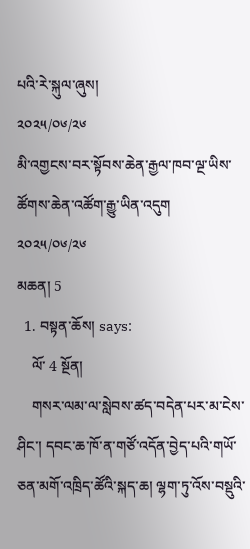པའི་རེ་སྐུལ་ཞུས།
༢༠༢༥/༠༦/༢༦
མི་འགྱངས་བར་སྟོབས་ཆེན་རྒྱལ་ཁབ་ལྔ་ཡིས་ཚོགས་ཆེན་འཚོག་རྒྱུ་ཡིན་འདུག
༢༠༢༥/༠༦/༢༦
མཆན། 5
  1. བསྟན་ཆོས། says:
    ལོ་ 4 སྔོན།
    གསར་ལམ་ལ་སླེབས་ཚད་བདེན་པར་མ་ངེས་ཤིང་། དབང་ཆ་ཁོ་ན་གཙོ་འདོན་བྱེད་པའི་གཡོ་ཅན་མགོ་འཁྲིད་ཚོའི་སྐད་ཆ། ལྷག་ཏུ་འོས་བསྡུའི་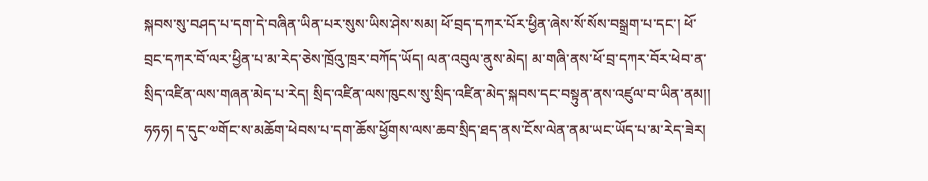སྐབས་སུ་བཤད་པ་དག་དེ་བཞིན་ཡིན་པར་སུས་ཡིས་ཤེས་སམ། ཕོ་བྲད་དཀར་པོར་ཕྱིན་ཞེས་སོ་སོས་བསྒྲག་པ་དང་། ཕོ་བྲང་དཀར་བོ་ལར་ཕྱིན་པ་མ་རེད་ཅེས་ཁྲོའུ་ཁྲར་བཀོད་ཡོད། ལན་འབུལ་ནུས་མེད། མ་གཞི་ནས་ཕོ་བྲ་དཀར་བོར་ཕེབ་ན་སྲིད་འཛིན་ལས་གཞན་མེད་པ་རེད། སྲིད་འཛིན་ལས་ཁུངས་སུ་སྲིད་འཛིན་མེད་སྐབས་དང་བསྟུན་ནས་འཛུལ་བ་ཡིན་ནམ།། ཧཧཧ། ད་དུང་༧གོང་ས་མཆོག་ཕེབས་པ་དག་ཆོས་ཕྱོགས་ལས་ཆབ་སྲིད་ཐད་ནས་ངོས་ལེན་ནམ་ཡང་ཡོད་པ་མ་རེད་ཟེར།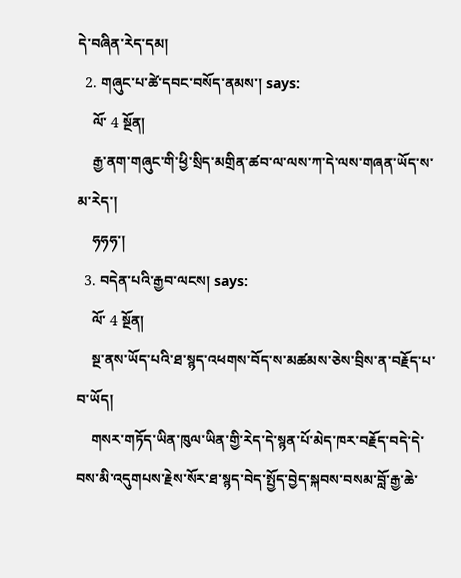དེ་བཞིན་རེད་དམ།
  2. གཞུང་པ་ཚེ་དབང་བསོད་ནམས་། says:
    ལོ་ 4 སྔོན།
    རྒྱ་ནག་གཞུང་གི་ཕྱི་སྲིད་མགྲིན་ཚབ་ལ་ལས་ཀ་དེ་ལས་གཞན་ཡོད་ས་མ་རེད་།
    ཧཧཧ་།
  3. བདེན་པའི་རྒྱབ་ལངས། says:
    ལོ་ 4 སྔོན།
    སྔ་ནས་ཡོད་པའི་ཐ་སྙད་འཕགས་བོད་ས་མཚམས་ཅེས་བྲིས་ན་བརྗོད་པ་བ་ཡོད།
    གསར་གཏོད་ཡིན་ཁུལ་ཡིན་གྱི་རེད་དེ་སྙན་པོ་མེད་ཁར་བརྗོད་བདེ་དེ་བས་མི་འདུགཔས་རྗེས་སོར་ཐ་སྙད་བེད་སྤྱོད་བྱེད་སྐབས་བསམ་བློ་རྒྱ་ཆེ་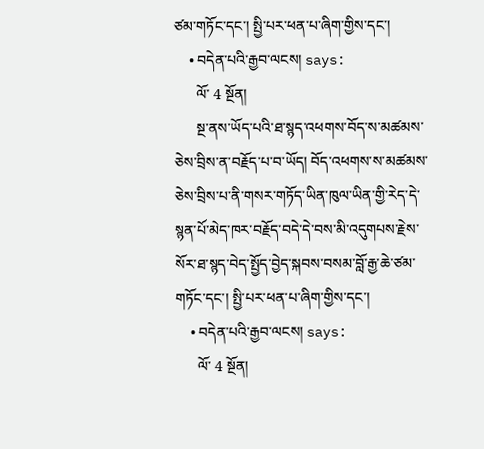ཙམ་གཏོང་དང་། སྤྱི་པར་ཕན་པ་ཞིག་གྱིས་དང་།
    • བདེན་པའི་རྒྱབ་ལངས། says:
      ལོ་ 4 སྔོན།
      སྔ་ནས་ཡོད་པའི་ཐ་སྙད་འཕགས་བོད་ས་མཚམས་ཅེས་བྲིས་ན་བརྗོད་པ་བ་ཡོད། བོད་འཕགས་ས་མཚམས་ཅེས་བྲིས་པ་ནི་གསར་གཏོད་ཡིན་ཁུལ་ཡིན་གྱི་རེད་དེ་སྙན་པོ་མེད་ཁར་བརྗོད་བདེ་དེ་བས་མི་འདུགཔས་རྗེས་སོར་ཐ་སྙད་བེད་སྤྱོད་བྱེད་སྐབས་བསམ་བློ་རྒྱ་ཆེ་ཙམ་གཏོང་དང་། སྤྱི་པར་ཕན་པ་ཞིག་གྱིས་དང་།
    • བདེན་པའི་རྒྱབ་ལངས། says:
      ལོ་ 4 སྔོན།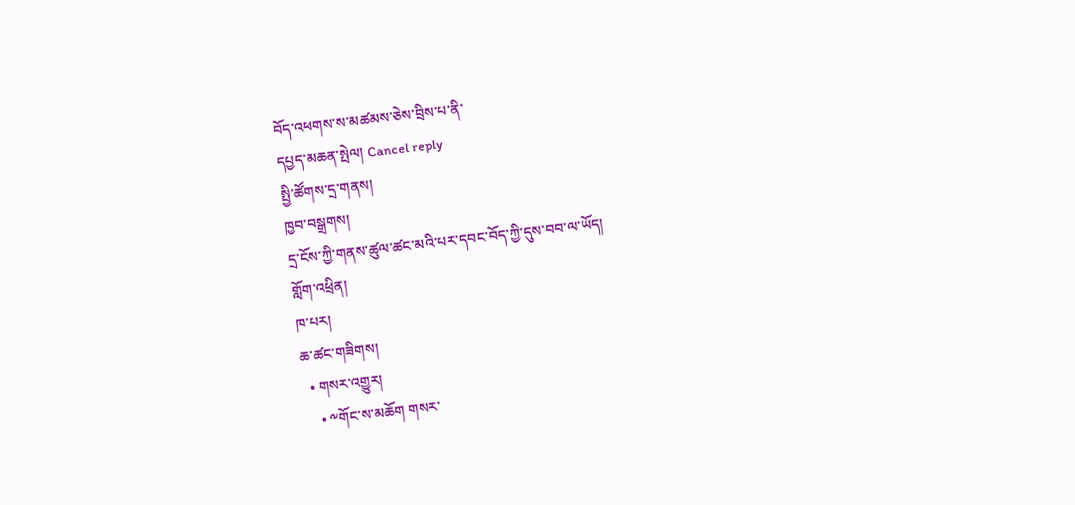བོད་འཕགས་ས་མཚམས་ཅེས་བྲིས་པ་ནི་
དཔྱད་མཆན་སྤེལ། Cancel reply
སྤྱི་ཚོགས་དྲ་གནས།
ཁྱབ་བསྒྲགས།
དྲ་ངོས་ཀྱི་གནས་ཚུལ་ཚང་མའི་པར་དབང་བོད་ཀྱི་དུས་བབ་ལ་ཡོད།
གློག་འཕྲིན།
ཁ་པར།
ཆ་ཚང་གཟིགས།
  • གསར་འགྱུར།
    • ༸གོང་ས་མཆོག གསར་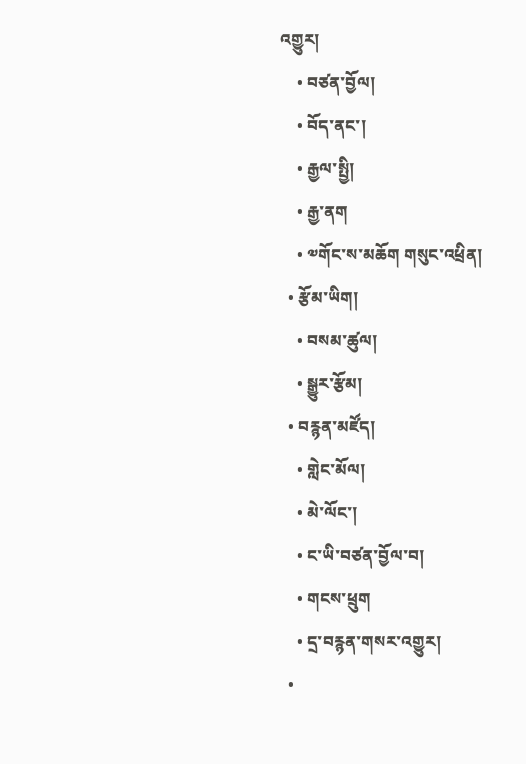འགྱུར།
    • བཙན་བྱོལ།
    • བོད་ནང་།
    • རྒྱལ་སྤྱི།
    • རྒྱ་ནག
    • ༧གོང་ས་མཆོག གསུང་འཕྲིན།
  • རྩོམ་ཡིག།
    • བསམ་ཚུལ།
    • སྒྱུར་རྩོམ།
  • བརྙན་མཛོད།
    • གླེང་མོལ།
    • མེ་ལོང་།
    • ང་ཡི་བཙན་བྱོལ་བ།
    • གངས་ཕྲུག
    • དྲ་བརྙན་གསར་འགྱུར།
  •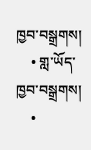ཁྱབ་བསྒྲགས།
    • གླ་ཡོད་ཁྱབ་བསྒྲགས།
    •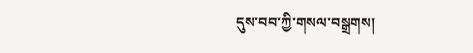དུས་བབ་ཀྱི་གསལ་བསྒྲགས།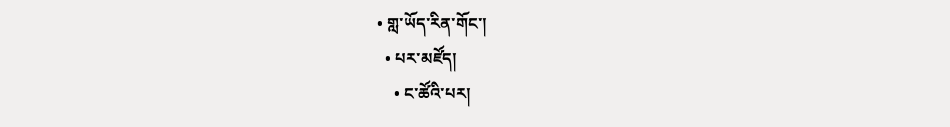• གླ་ཡོད་རིན་གོང་།
  • པར་མཛོད།
    • ང་ཚོའི་པར།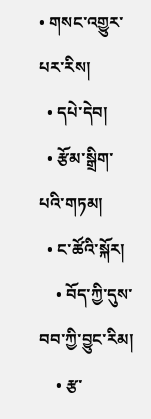• གསང་འགྱུར་པར་རིས།
  • དཔེ་དེབ།
  • རྩོམ་སྒྲིག་པའི་གཏམ།
  • ང་ཚོའི་སྐོར།
    • བོད་ཀྱི་དུས་བབ་ཀྱི་བྱུང་རིམ།
    • རྩ་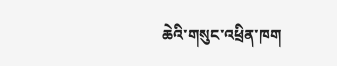ཆེའི་གསུང་འཕྲིན་ཁག